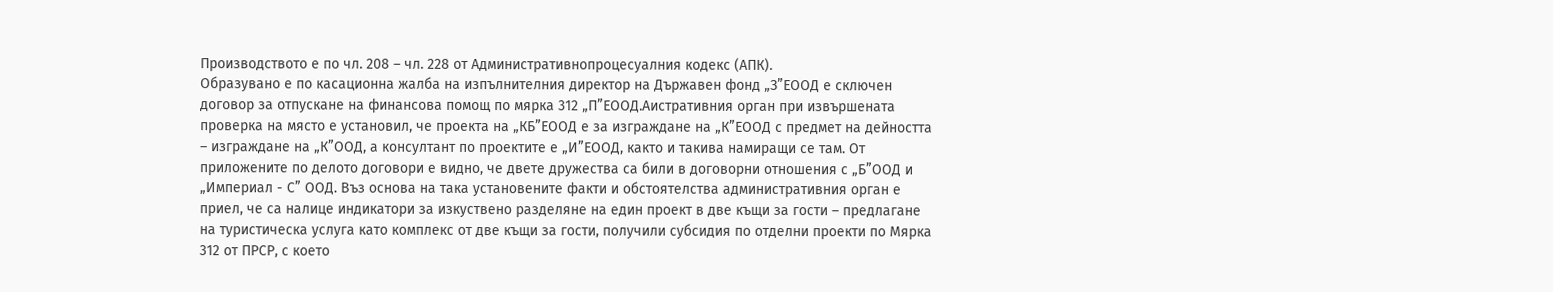Производството е по чл. 208 – чл. 228 от Административнопроцесуалния кодекс (АПК).
Образувано е по касационна жалба на изпълнителния директор на Държавен фонд „З”ЕООД е сключен договор за отпускане на финансова помощ по мярка 312 „П”ЕООД.Аистративния орган при извършената проверка на място е установил, че проекта на „КБ”ЕООД е за изграждане на „К”ЕООД с предмет на дейността – изграждане на „К”ООД, а консултант по проектите е „И”ЕООД, както и такива намиращи се там. От приложените по делото договори е видно, че двете дружества са били в договорни отношения с „Б”ООД и „Империал - С” ООД. Въз основа на така установените факти и обстоятелства административния орган е приел, че са налице индикатори за изкуствено разделяне на един проект в две къщи за гости – предлагане на туристическа услуга като комплекс от две къщи за гости, получили субсидия по отделни проекти по Мярка 312 от ПРСР, с което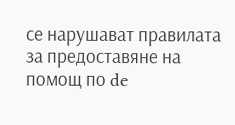се нарушават правилата за предоставяне на помощ по de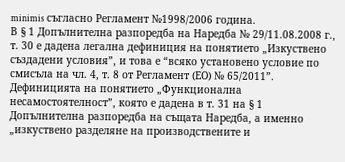minimis съгласно Регламент №1998/2006 година.
В § 1 Допълнителна разпоредба на Наредба № 29/11.08.2008 г., т. 30 е дадена легална дефиниция на понятието „Изкуствено създадени условия”, и това е “всяко установено условие по смисъла на чл. 4, т. 8 от Регламент (ЕО) № 65/2011”. Дефиницията на понятието „Функционална несамостоятелност”, която е дадена в т. 31 на § 1 Допълнителна разпоредба на същата Наредба, а именно „изкуствено разделяне на производствените и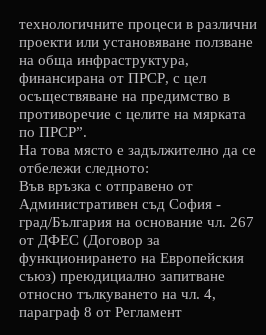технологичните процеси в различни проекти или установяване ползване на обща инфраструктура, финансирана от ПРСР, с цел осъществяване на предимство в противоречие с целите на мярката по ПРСР”.
На това място е задължително да се отбележи следното:
Във връзка с отправено от Административен съд София - град/България на основание чл. 267 от ДФЕС (Договор за функционирането на Европейския съюз) преюдициално запитване относно тълкуването на чл. 4, параграф 8 от Регламент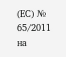(ЕС) № 65/2011 на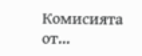Комисията от...